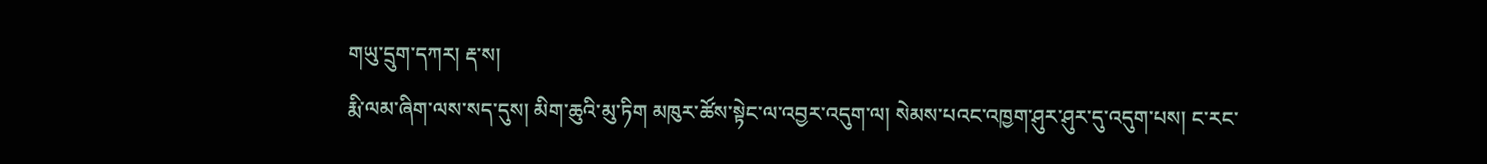གཡུ་དྲུག་དཀར། རྡ་ས།
རྨི་ལམ་ཞིག་ལས་སད་དུས། མིག་ཆུའི་མུ་ཏིག མཁུར་ཚོས་སྟེང་ལ་འབྱར་འདུག་ལ། སེམས་པའང་འཁྱག་ཤུར་ཤུར་དུ་འདུག་པས། ང་རང་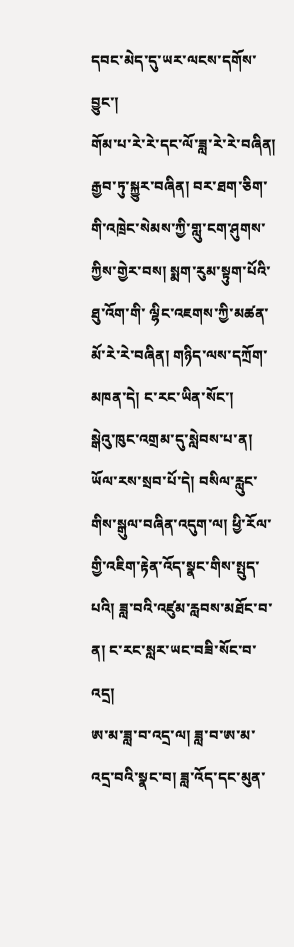དབང་མེད་དུ་ཡར་ལངས་དགོས་བྱུང་།
གོམ་པ་རེ་རེ་དང་ལོ་ཟླ་རེ་རེ་བཞིན། རྒྱབ་ཏུ་སྐྱུར་བཞིན། བར་ཐག་ཅིག་གི་འཁྲེང་སེམས་ཀྱི་གླུ་ངག་ཤུགས་ཀྱིས་གྱེར་བས། སྨག་རུམ་སྟུག་པོའི་ཐུ་འོག་གི་ ལྷིང་འཇགས་ཀྱི་མཚན་མོ་རེ་རེ་བཞིན། གཉིད་ལས་དཀྲོག་མཁན་དེ། ང་རང་ཡིན་སོང་།
སྒེའུ་ཁུང་འགྲམ་དུ་སླེབས་པ་ན། ཡོལ་རས་སྲབ་པོ་དེ། བསིལ་རླུང་གིས་སྒུལ་བཞིན་འདུག་ལ། ཕྱི་རོལ་གྱི་འཇིག་རྟེན་འོད་སྣང་གིས་སྤུད་པའི། ཟླ་བའི་འཛུམ་རླབས་མཐོང་བ་ན། ང་རང་སླར་ཡང་བཟི་སོང་བ་འདྲ།
ཨ་མ་ཟླ་བ་འདྲ་ལ། ཟླ་བ་ཨ་མ་འདྲ་བའི་སྣང་བ། ཟླ་འོད་དང་མུན་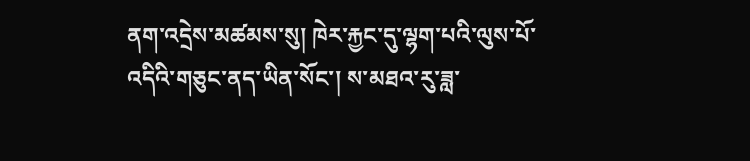ནག་འདྲེས་མཚམས་སུ། ཁེར་རྐྱང་དུ་ལྷག་པའི་ལུས་པོ་འདིའི་གཅུང་ནད་ཡིན་སོང་། ས་མཐའ་རུ་ཟླ་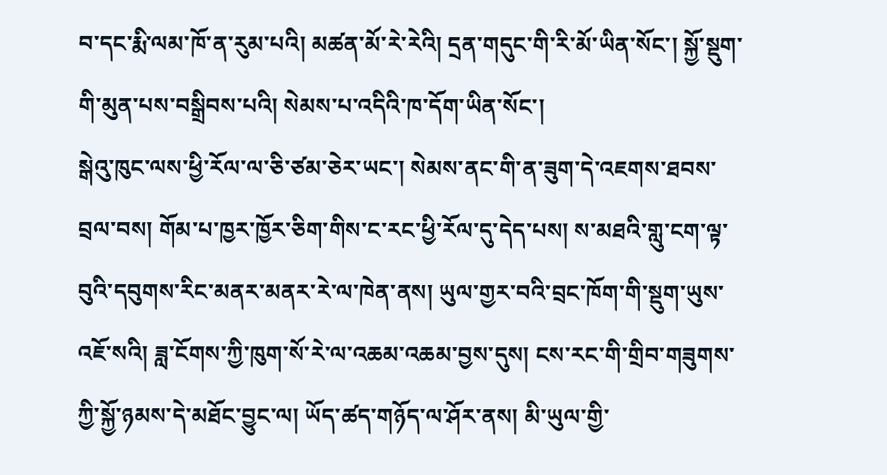བ་དང་རྨི་ལམ་ཁོ་ན་རུམ་པའི། མཚན་མོ་རེ་རེའི། དྲན་གདུང་གི་རི་མོ་ཡིན་སོང་། སྐྱོ་སྡུག་གི་མུན་པས་བསྒྲིབས་པའི། སེམས་པ་འདིའི་ཁ་དོག་ཡིན་སོང་།
སྒེའུ་ཁུང་ལས་ཕྱི་རོལ་ལ་ཅི་ཙམ་ཅེར་ཡང་། སེམས་ནང་གི་ན་ཟུག་དེ་འཇགས་ཐབས་བྲལ་བས། གོམ་པ་ཁྱར་ཁྱོར་ཅིག་གིས་ང་རང་ཕྱི་རོལ་དུ་དེད་པས། ས་མཐའི་གླུ་ངག་ལྟ་བུའི་དབུགས་རིང་མནར་མནར་རེ་ལ་ཁེན་ནས། ཡུལ་གྱར་བའི་བྲང་ཁོག་གི་སྡུག་ཡུས་འཇོ་སའི། ཟླ་ངོགས་ཀྱི་ཁུག་སོ་རེ་ལ་འཆམ་འཆམ་བྱས་དུས། ངས་རང་གི་གྲིབ་གཟུགས་ཀྱི་སྐྱོ་ཉམས་དེ་མཐོང་བྱུང་ལ། ཡོད་ཚད་གཉོད་ལ་ཤོར་ནས། མི་ཡུལ་གྱི་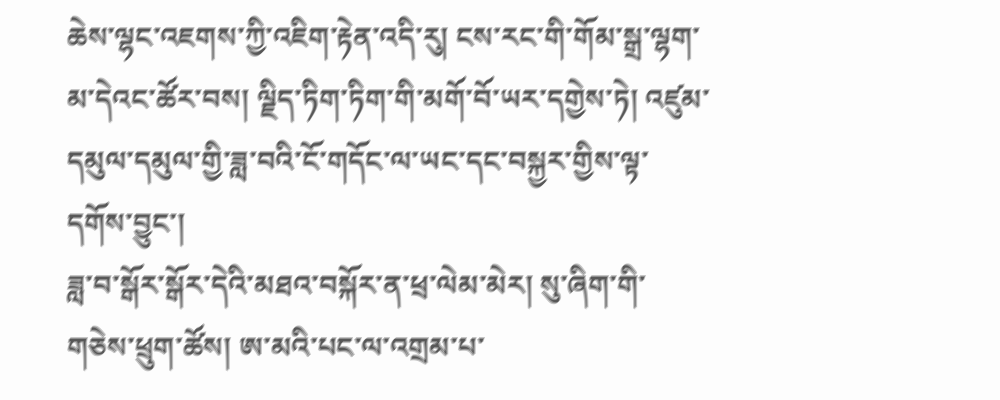ཆེས་ལྷང་འཇགས་ཀྱི་འཇིག་རྟེན་འདི་རུ། ངས་རང་གི་གོམ་སྒྲ་ལྷག་མ་དེའང་ཚོར་བས། ལྗིད་ཏིག་ཏིག་གི་མགོ་བོ་ཡར་དགྱེས་ཏེ། འཛུམ་དམུལ་དམུལ་གྱི་ཟླ་བའི་ངོ་གདོང་ལ་ཡང་དང་བསྐྱར་གྱིས་ལྟ་དགོས་བྱུང་།
ཟླ་བ་སྒོར་སྒོར་དེའི་མཐའ་བསྐོར་ན་ཕྲ་ལེམ་མེར། སུ་ཞིག་གི་གཅེས་ཕྲུག་ཚོས། ཨ་མའི་པང་ལ་འགྲམ་པ་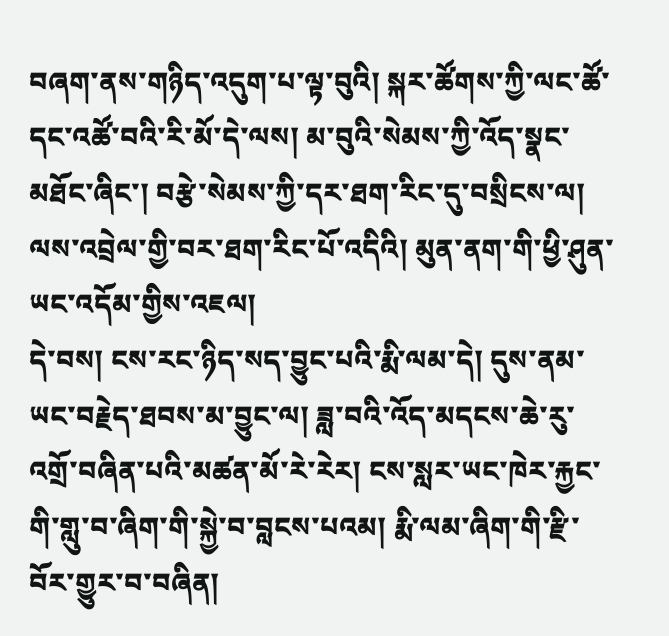བཞག་ནས་གཉིད་འདུག་པ་ལྟ་བུའི། སྐར་ཚོགས་ཀྱི་ལང་ཚོ་དང་འཚོ་བའི་རི་མོ་དེ་ལས། མ་བུའི་སེམས་ཀྱི་འོད་སྣང་མཐོང་ཞིང་། བརྩེ་སེམས་ཀྱི་དར་ཐག་རིང་དུ་བསྲིངས་ལ། ལས་འབྲེལ་གྱི་བར་ཐག་རིང་པོ་འདིའི། མུན་ནག་གི་ཕྱི་ཤུན་ཡང་འདོམ་གྱིས་འཇལ།
དེ་བས། ངས་རང་ཉིད་སད་བྱུང་པའི་རྨི་ལམ་དེ། དུས་ནམ་ཡང་བརྗེད་ཐབས་མ་བྱུང་ལ། ཟླ་བའི་འོད་མདངས་ཆེ་རུ་འགྲོ་བཞིན་པའི་མཚན་མོ་རེ་རེར། ངས་སླར་ཡང་ཁེར་རྐྱང་གི་གླུ་བ་ཞིག་གི་སྐྱེ་བ་བླངས་པའམ། རྨི་ལམ་ཞིག་གི་རྫི་བོར་གྱུར་བ་བཞིན།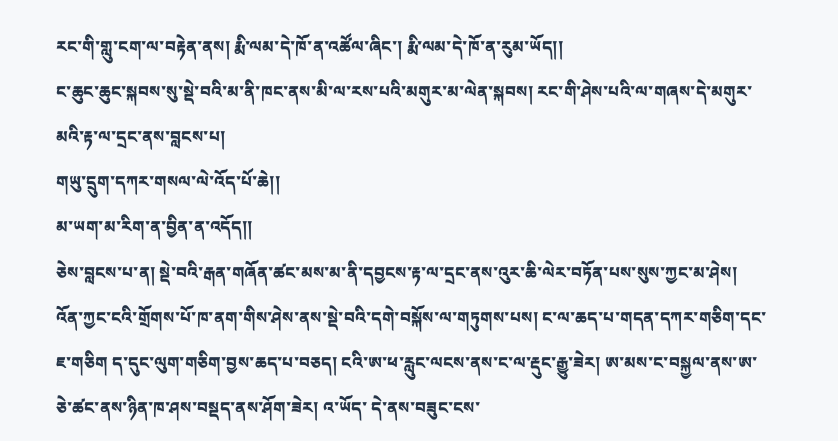རང་གི་གླུ་ངག་ལ་བརྟེན་ནས། རྨི་ལམ་དེ་ཁོ་ན་འཚོལ་ཞིང་། རྨི་ལམ་དེ་ཁོ་ན་རུམ་ཡོད།།
ང་ཆུང་ཆུང་སྐབས་སུ་སྡེ་བའི་མ་ནི་ཁང་ནས་མི་ལ་རས་པའི་མགུར་མ་ལེན་སྐབས། རང་གི་ཤེས་པའི་ལ་གཞས་དེ་མགུར་མའི་རྟ་ལ་དྲང་ནས་བླངས་པ།
གཡུ་དྲུག་དཀར་གསལ་ལེ་འོད་པོ་ཆེ།།
མ་ཡག་མ་རིག་ན་བྱིན་ན་འདོད།།
ཅེས་བླངས་པ་ན། སྡེ་བའི་རྒན་གཞོན་ཚང་མས་མ་ནི་དབྱངས་རྟ་ལ་དྲང་ནས་འུར་ཆི་ལེར་བཏོན་པས་སུས་ཀྱང་མ་ཤེས། འོན་ཀྱང་ངའི་གྲོགས་པོ་ཁ་ནག་གིས་ཤེས་ནས་སྡེ་བའི་དགེ་བསྐོས་ལ་གཏུགས་པས། ང་ལ་ཆད་པ་གདན་དཀར་གཅིག་དང་ཇ་གཅིག ད་དུང་ལུག་གཅིག་བྱས་ཆད་པ་བཅད། ངའི་ཨ་ཕ་རླུང་ལངས་ནས་ང་ལ་རྡུང་རྒྱུ་ཟེར། ཨ་མས་ང་བསྐྱལ་ནས་ཨ་ཅེ་ཚང་ནས་ཉིན་ཁ་ཤས་བསྡད་ནས་ཤོག་ཟེར། འ་ཡོད་ དེ་ནས་བཟུང་ངས་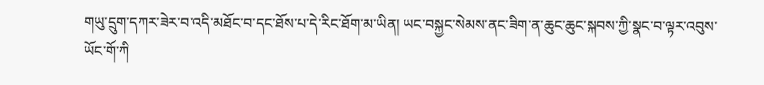གཡུ་དྲུག་དཀར་ཟེར་བ་འདི་མཐོང་བ་དང་ཐོས་པ་དེ་རིང་ཐོག་མ་ཡིན། ཡང་བསྐྱང་སེམས་ནང་ཟིག་ན་ཆུང་ཆུང་སྐབས་ཀྱི་སྣང་བ་ལྟར་འབུས་ཡོང་གོ་ཀི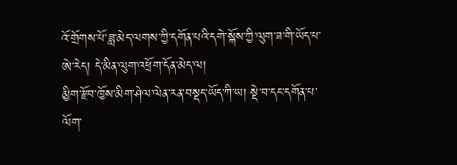འོ་གྲོགས་པོ་ཟླ་མེད་ལགས་ཀྱི་དགོན་པའི་དགེ་སྐོས་ཀྱི་ལུག་ཟ་གི་ཡོད་པ་ཨེ་རེད། དེ་མིན་ལུག་འཕྲོག་དོན་མེད་ལ།
མྱིག་རྫོབ་ཁྱོས་མིག་ཤེལ་ལེན་རན་བསྡད་ཡོད་ཀི་ཡ། སྡེ་བ་དང་དགོན་པ་ལོག་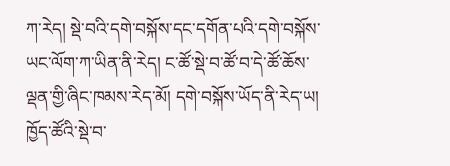ཀ་རེད། སྡེ་བའི་དགེ་བསྐོས་དང་དགོན་པའི་དགེ་བསྐོས་ཡང་ལོག་ཀ་ཡིན་ནི་རེད། ང་ཚོ་སྡེ་བ་ཚོ་བ་དེ་ཚོ་ཆོས་ལྡན་གྱི་ཞིང་ཁམས་རེད་མོ། དགེ་བསྐོས་ཡོད་ནི་རེད་ཡ། ཁྱོད་ཚོའི་སྡེ་བ་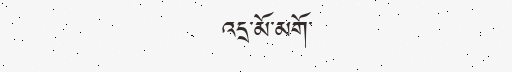འདྲ་མོ་མགོ་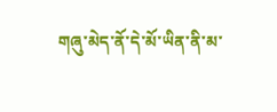གཞུ་མེད་ནོ་དེ་མོ་ཡིན་ནི་མ་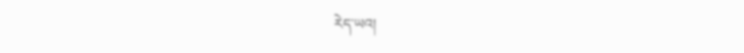རེད་ཡའ།